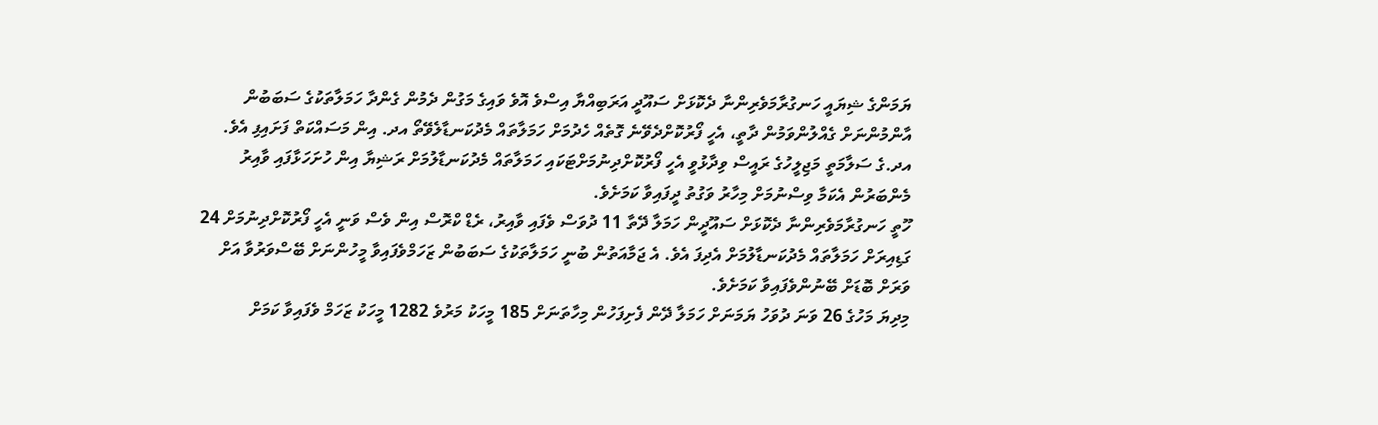ޔަމަންގެ ޝިޔައީ ހަނގުރާމަވެރިންނާ ދެކޮޅަށް ސައޫދީ އަރަބިއްޔާ އިސްވެ އޮވެ ވައިގެ މަގުން ދެމުން ގެންދާ ހަމަލާތަކުގެ ސަބަބުން އާންމުންނަށް ގެއްލުންވަމުން ދާތީ، އެހީ ފޯރުކޮށްދެވޭނެ ގޮތެއް ހެދުމަށް ހަމަލާތައް މެދުކަނޑާލެވޭތޯ އދ. އިން މަސައްކަތް ފަށައިފި އެވެ.
އދ.ގެ ސަލާމަތީ މަޖިލީހުގެ ރައީސް ވިދާޅުވީ އެހީ ފޯރުކޮށްދިނުމަށްޓަކައި ހަމަލާތައް މެދުކަނޑާލުމަށް ރަޝިޔާ އިން ހުށަހަޅާފައި ވާއިރު މެންބަރުން އެކަމާ ވިސްނުމަށް މިހާރު ވަގުތު ދީފައިވާ ކަމަށެވެ.
ހޫތީ ހަނގުރާމަވެރިންނާ ދެކޮޅަށް ސައޫދީން ހަމަލާ ދޭތާ 11 ދުވަސް ވެފައި ވާއިރު، ރެޑް ކްރޮސް އިން ވެސް ވަނީ އެހީ ފޯރުކޮށްދިނުމަށް 24 ގަޑިއިރަށް ހަމަލާތައް މެދުކަނޑާލުމަށް އެދިފަ އެވެ. އެ ޖަމާއަތުން ބުނީ ހަމަލާތަކުގެ ސަބަބުން ޒަހަމްވެފައިވާ މީހުންނަށް ބޭސްވަރުވާ އަށް ވަރަށް ބޮޑަށް ބޭނުންވެފައިވާ ކަމަށެވެ.
މިދިޔަ މަހުގެ 26 ވަނަ ދުވަހު ޔަމަނަށް ހަމަލާ ދޭން ފެށިފަހުން މިހާތަނަށް 185 މީހަކު މަރުވެ 1282 މީހަކު ޒަހަމް ވެފައިވާ ކަމަށް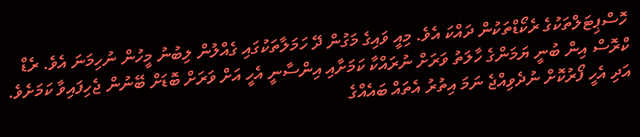ހޮސްޕިޓަލްތަކުގެ ރެކޯޑްތަކުން ދައްކަ އެވެ. މިއީ ވައިގެ މަގުން ދޭ ހަމަލާތަކުގައި ގެއްލުން ލިބުނު މީހުން ނުހިމަނަ އެވެ. ރެޑް ކްރޮސް އިން ބުނީ ޔަމަންގެ ހާލަތު ވަރަށް ނުރައްކާ ކަމަށާއި އިންސާނީ އެހީ އަށް ވަރަށް ބޮޑަށް ބޭނުން ޖެހިފައިވާ ކަމަށެވެ. އަދި އެހީ ފޯރުކޮށް ނުދެވިއްޖެ ނަމަ އިތުރު އެތައް ބައެއްގެ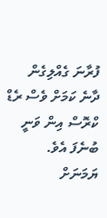ފުރާނަ ގެއްލިގެން ދާނެ ކަމަށް ވެސް ރެޑް ކްރޮސް އިން ވަނީ ބުނެފަ އެވެ.
ޔަމަނަށް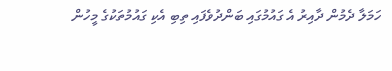ހަމަލާ ދެމުން ދާއިރު އެ ގައުމުގައި ބަންދުވެފައި ތިބި އެކި ގައުމުތަކުގެ މީހުން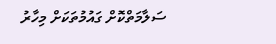ސަލާމަތްކޮށް ގައުމުތަކަށް މިހާރު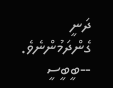ދަނީ ގެންދަމުންނެވެ. --ބީބީސީ